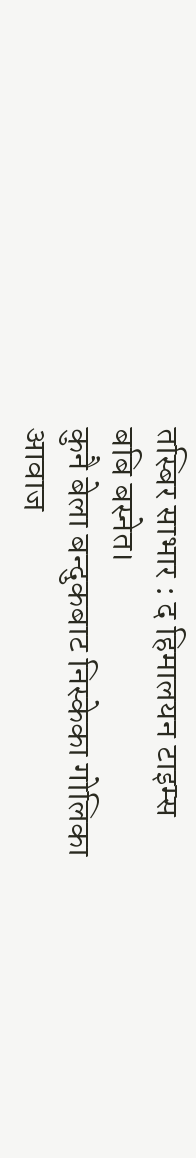तस्बिर साभार : द हिमालयन टाइम्स
बबि बस्नेत।
कुनै बेला बन्दुकबाट निस्केका गोलिका आवाज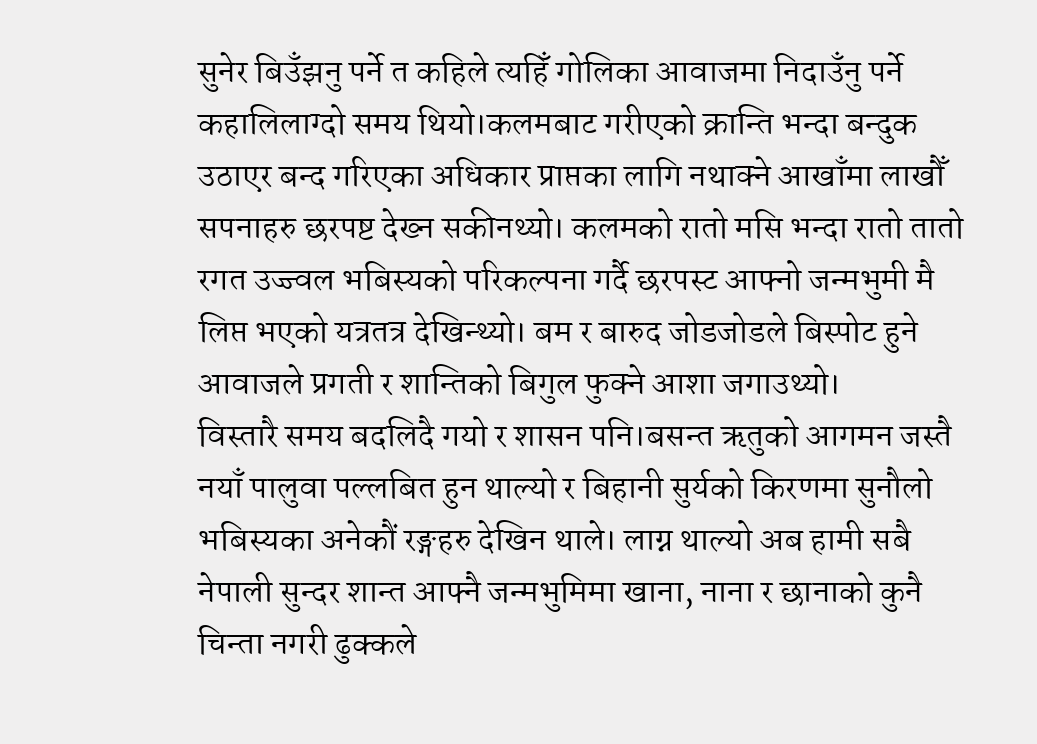सुनेर बिउँझनु पर्ने त कहिले त्यहिँ गोलिका आवाजमा निदाउँनु पर्ने कहालिलाग्दो समय थियो।कलमबाट गरीएको क्रान्ति भन्दा बन्दुक उठाएर बन्द गरिएका अधिकार प्राप्तका लागि नथाक्ने आखाँमा लाखौँ सपनाहरु छरपष्ट देख्न सकीनथ्यो। कलमको रातो मसि भन्दा रातो तातो रगत उज्ज्वल भबिस्यको परिकल्पना गर्दै छरपस्ट आफ्नो जन्मभुमी मै लिप्त भएको यत्रतत्र देखिन्थ्यो। बम र बारुद जोडजोडले बिस्पोट हुने आवाजले प्रगती र शान्तिको बिगुल फुक्ने आशा जगाउथ्यो।
विस्तारै समय बदलिदै गयो र शासन पनि।बसन्त ऋतुको आगमन जस्तै नयाँ पालुवा पल्लबित हुन थाल्यो र बिहानी सुर्यको किरणमा सुनौलो भबिस्यका अनेकौं रङ्गहरु देखिन थाले। लाग्न थाल्यो अब हामी सबै नेपाली सुन्दर शान्त आफ्नै जन्मभुमिमा खाना, नाना र छानाको कुनै चिन्ता नगरी ढुक्कले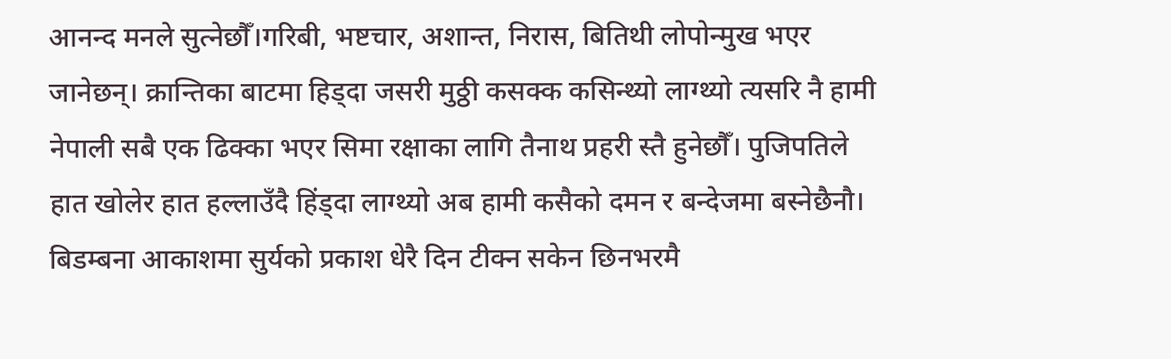आनन्द मनले सुत्नेछौँ।गरिबी, भष्टचार, अशान्त, निरास, बितिथी लोपोन्मुख भएर जानेछन्। क्रान्तिका बाटमा हिड्दा जसरी मुठ्ठी कसक्क कसिन्थ्यो लाग्थ्यो त्यसरि नै हामी नेपाली सबै एक ढिक्का भएर सिमा रक्षाका लागि तैनाथ प्रहरी स्तै हुनेछौँ। पुजिपतिले हात खोलेर हात हल्लाउँदै हिंड्दा लाग्थ्यो अब हामी कसैको दमन र बन्देजमा बस्नेछैनौ।
बिडम्बना आकाशमा सुर्यको प्रकाश धेरै दिन टीक्न सकेन छिनभरमै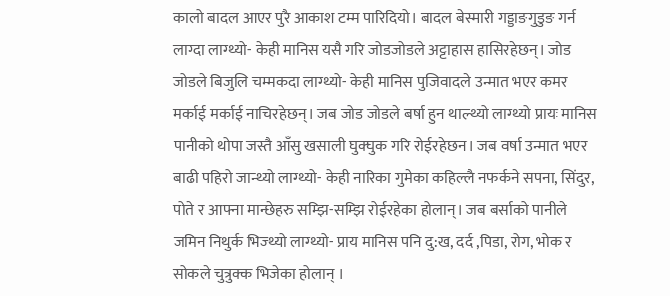कालो बादल आएर पुरै आकाश टम्म पारिदियो। बादल बेस्मारी गड्डाङगुडुङ गर्न लाग्दा लाग्थ्यो- केही मानिस यसै गरि जोडजोडले अट्टाहास हासिरहेछन्। जोड जोडले बिजुलि चम्मकदा लाग्थ्यो- केही मानिस पुजिवादले उन्मात भएर कमर मर्काई मर्काई नाचिरहेछन्। जब जोड जोडले बर्षा हुन थाल्थ्यो लाग्थ्यो प्रायः मानिस पानीको थोपा जस्तै आँसु खसाली घुक्घुक गरि रोईरहेछन। जब वर्षा उन्मात भएर बाढी पहिरो जान्थ्यो लाग्थ्यो- केही नारिका गुमेका कहिल्लै नफर्कने सपना, सिंदुर, पोते र आफ्ना मान्छेहरु सम्झि-सम्झि रोईरहेका होलान्। जब बर्साको पानीले जमिन निथुर्क भिज्थ्यो लाग्थ्यो- प्राय मानिस पनि दु:ख, दर्द ,पिडा, रोग, भोक र सोकले चुत्रुक्क भिजेका होलान् ।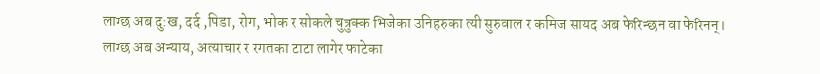लाग्छ अब दु:ख, दर्द ,पिडा, रोग, भोक र सोकले चुत्रुक्क भिजेका उनिहरुका त्यी सुरुवाल र कमिज सायद अब फेरिन्छन वा फेरिनन्। लाग्छ अब अन्याय, अत्याचार र रगतका टाटा लागेर फाटेका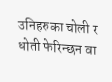उनिहरुका चोली र धोती फेरिन्छन वा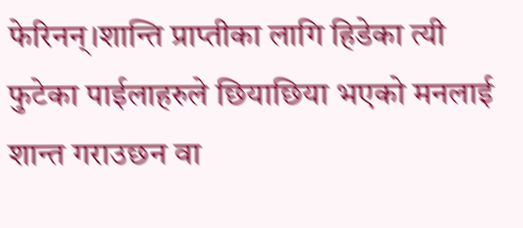फेरिनन्।शान्ति प्राप्तीका लागि हिडेका त्यी फुटेका पाईलाहरुले छियाछिया भएको मनलाई शान्त गराउछन वा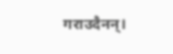गराउदैनन्।